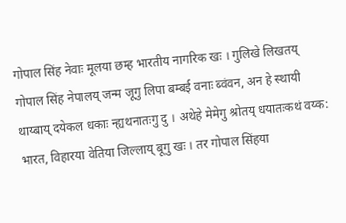गोपाल सिंह नेवाः मूलया छम्ह भारतीय नागरिक खः । गुलिखे लिखतय् गोपाल सिंह नेपालय् जन्म जूगु लिपा बम्बई वनाः ब्वंवन, अन हे स्थायी थाय्बाय् दयेकल धकाः न्ह्यथनातःगु दु । अथेहे मेमेगु श्रोतय् धयातःकथं वय्क: भारत, विहारया वेतिया जिल्लाय् बूगु खः । तर गोपाल सिंहया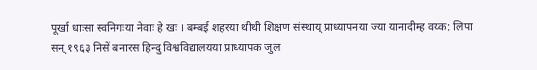पूर्खा धाःसा स्वनिगःया नेवाः हे खः । बम्बई शहरया थीथी शिक्षण संस्थाय् प्राध्यापनया ज्या यानादीम्ह वय्क: लिपा सन् १९६३ निसें बनारस हिन्दु विश्वविद्यालयया प्राध्यापक जुल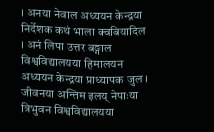। अनया नेवाल अध्ययन केन्द्रया निर्देशक कथं भाला क्वबियादिल । अनं लिपा उत्तर बङ्गाल विश्वविद्यालयया हिमालयन अध्ययन केन्द्रया प्राध्यापक जुल । जीवनया अन्तिम इलय् नेपाःया त्रिभुवन विश्वविद्यालयया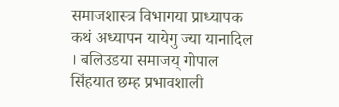समाजशास्त्र विभागया प्राध्यापक कथं अध्यापन यायेगु ज्या यानादिल । बलिउडया समाजय् गोपाल सिंहयात छम्ह प्रभावशाली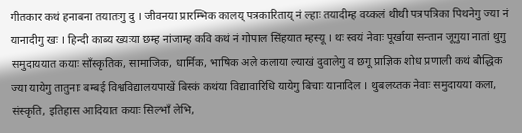गीतकार कथं हनाबना तयातःगु दु । जीवनया प्रारम्भिक कालय् पत्रकारिताय् नं ल्हाः तयादीम्ह वय्कलं थीथी पत्रपत्रिका पिथनेगु ज्या नं यानादीगु खः । हिन्दी काब्य ख्यःया छम्ह नांजाम्ह कवि कथं नं गोपाल सिंहयात म्हस्यू । थः स्वयं नेवाः पूर्खाया सन्तान जूगुया नातां थुगु समुदाययात कयाः साँस्कृतिक, सामाजिक, धार्मिक, भाषिक अले कलाया ल्याखं दुवालेगु व छगू प्राज्ञिक शोध प्रणाली कथं बौद्धिक ज्या यायेगु तातुनाः बम्बई विश्वविद्यालयपाखें बिस्कं कथंया विद्यावारिधि यायेगु बिचाः यानादिल । थुबलय्तक नेवाः समुदायया कला, संस्कृति, इतिहास आदियात कयाः सिल्भाँ लेभि,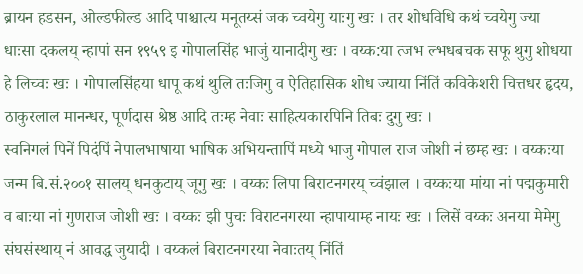ब्रायन हडसन, ओल्डफील्ड आदि पाश्चात्य मनूतय्सं जक च्वयेगु याःगु खः । तर शोधविधि कथं च्वयेगु ज्या धाःसा दकलय् न्हापां सन १९५९ इ गोपालसिंह भाजुं यानादीगु खः । वय्क:या त्जभ ल्भधबचक सफू थुगु शोधया हे लिच्वः खः । गोपालसिंहया धापू कथं थुलि तःजिगु व ऐतिहासिक शोध ज्याया निंतिं कविकेशरी चित्तधर हृदय, ठाकुरलाल मानन्धर, पूर्णदास श्रेष्ठ आदि तःम्ह नेवाः साहित्यकारपिनि तिबः दुगु खः ।
स्वनिगलं पिनें पिदंपिं नेपालभाषाया भाषिक अभियन्तापिं मध्ये भाजु गोपाल राज जोशी नं छम्ह खः । वय्कःया जन्म बि.सं.२००१ सालय् धनकुटाय् जूगु खः । वय्कः लिपा बिराटनगरय् च्वंझाल । वय्कःया मांया नां पद्मकुमारी व बाःया नां गुणराज जोशी खः । वय्कः झी पुचः विराटनगरया न्हापायाम्ह नायः खः । लिसें वय्कः अनया मेमेगु संघसंस्थाय् नं आवद्ध जुयादी । वय्कलं बिराटनगरया नेवाःतय् निंतिं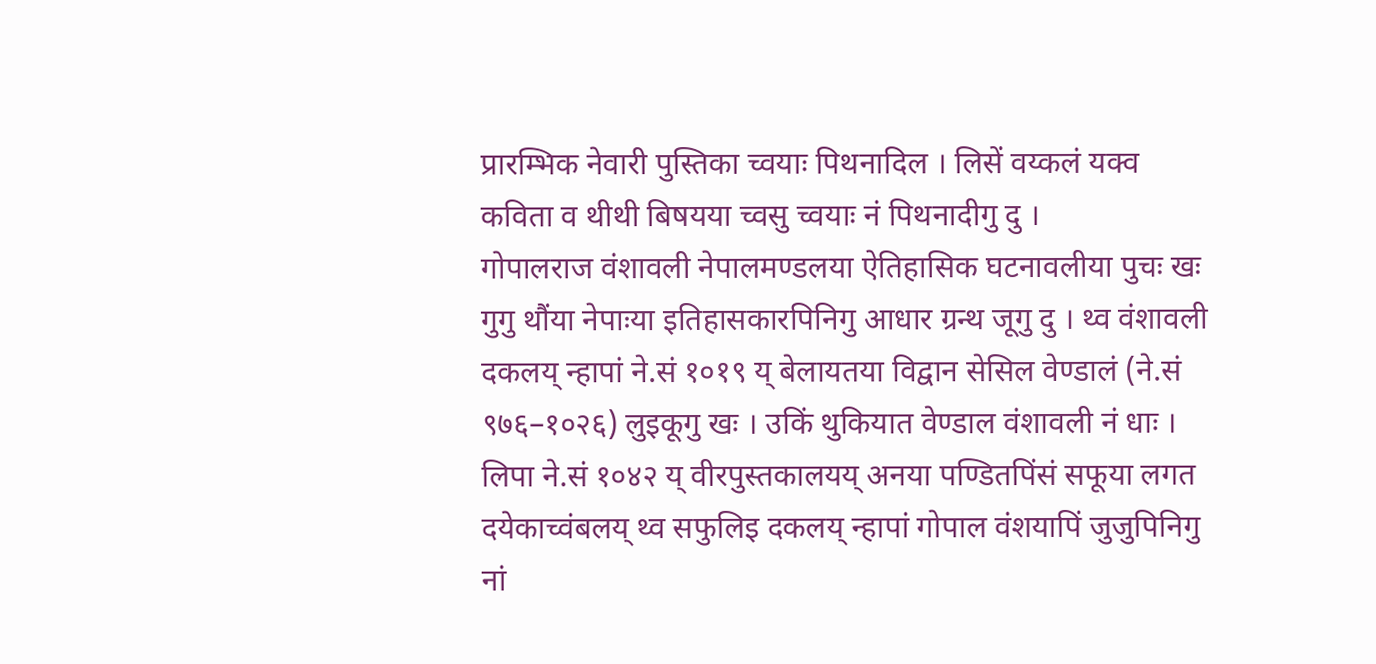प्रारम्भिक नेवारी पुस्तिका च्वयाः पिथनादिल । लिसें वय्कलं यक्व कविता व थीथी बिषयया च्वसु च्वयाः नं पिथनादीगु दु ।
गोपालराज वंशावली नेपालमण्डलया ऐतिहासिक घटनावलीया पुचः खः गुगु थौंया नेपाःया इतिहासकारपिनिगु आधार ग्रन्थ जूगु दु । थ्व वंशावली दकलय् न्हापां ने.सं १०१९ य् बेलायतया विद्वान सेसिल वेण्डालं (ने.सं ९७६–१०२६) लुइकूगु खः । उकिं थुकियात वेण्डाल वंशावली नं धाः । लिपा ने.सं १०४२ य् वीरपुस्तकालयय् अनया पण्डितपिंसं सफूया लगत दयेकाच्वंबलय् थ्व सफुलिइ दकलय् न्हापां गोपाल वंशयापिं जुजुपिनिगु नां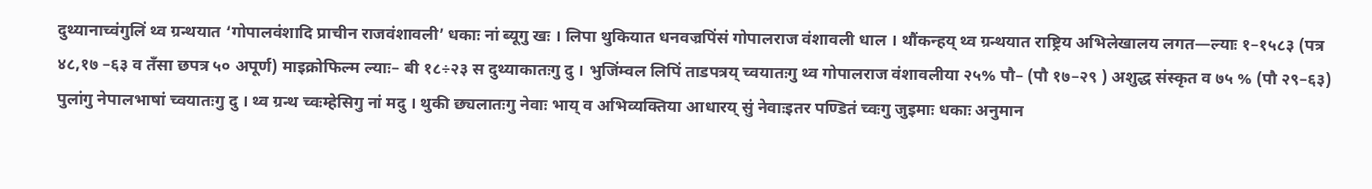दुथ्यानाच्वंगुलिं थ्व ग्रन्थयात ‘गोपालवंशादि प्राचीन राजवंशावली’ धकाः नां ब्यूगु खः । लिपा थुकियात धनवज्रपिंसं गोपालराज वंशावली धाल । थौंकन्हय् थ्व ग्रन्थयात राष्ट्रिय अभिलेखालय लगत—ल्याः १–१५८३ (पत्र ४८,१७ –६३ व तँसा छपत्र ५० अपूर्ण) माइक्रोफिल्म ल्याः– बी १८÷२३ स दुथ्याकातःगु दु । भुजिंम्वल लिपिं ताडपत्रय् च्वयातःगु थ्व गोपालराज वंशावलीया २५% पौ– (पौ १७–२९ ) अशुद्ध संस्कृत व ७५ % (पौ २९–६३) पुलांगु नेपालभाषां च्वयातःगु दु । थ्व ग्रन्थ च्वःम्हेसिगु नां मदु । थुकी छ्यलातःगु नेवाः भाय् व अभिव्यक्तिया आधारय् सुं नेवाःइतर पण्डितं च्वःगु जुइमाः धकाः अनुमान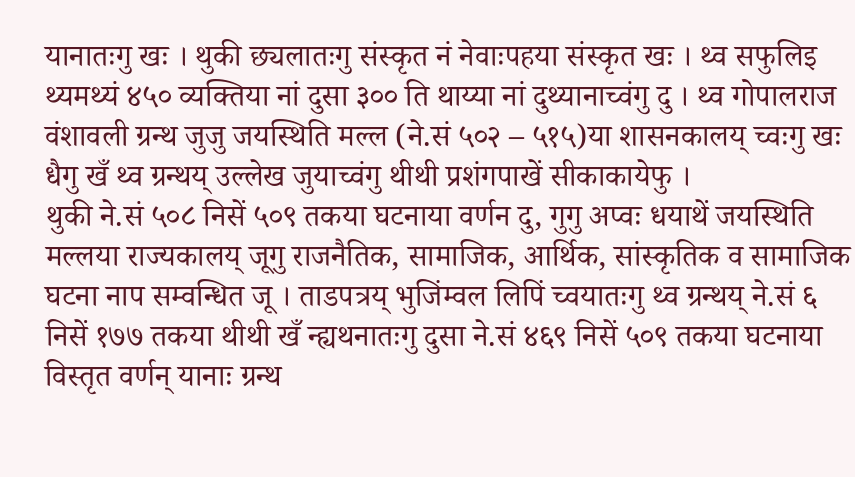यानातःगु खः । थुकी छ्यलातःगु संस्कृत नं नेवाःपहया संस्कृत खः । थ्व सफुलिइ थ्यमथ्यं ४५० व्यक्तिया नां दुसा ३०० ति थाय्या नां दुथ्यानाच्वंगु दु । थ्व गोपालराज वंशावली ग्रन्थ जुजु जयस्थिति मल्ल (ने.सं ५०२ – ५१५)या शासनकालय् च्वःगु खः धैगु खँ थ्व ग्रन्थय् उल्लेख जुयाच्वंगु थीथी प्रशंगपाखें सीकाकायेफु ।
थुकी ने.सं ५०८ निसें ५०९ तकया घटनाया वर्णन दु, गुगु अप्वः धयाथें जयस्थिति मल्लया राज्यकालय् जूगु राजनैतिक, सामाजिक, आर्थिक, सांस्कृतिक व सामाजिक घटना नाप सम्वन्धित जू । ताडपत्रय् भुजिंम्वल लिपिं च्वयातःगु थ्व ग्रन्थय् ने.सं ६ निसें १७७ तकया थीथी खँ न्ह्यथनातःगु दुसा ने.सं ४६९ निसें ५०९ तकया घटनाया विस्तृत वर्णन् यानाः ग्रन्थ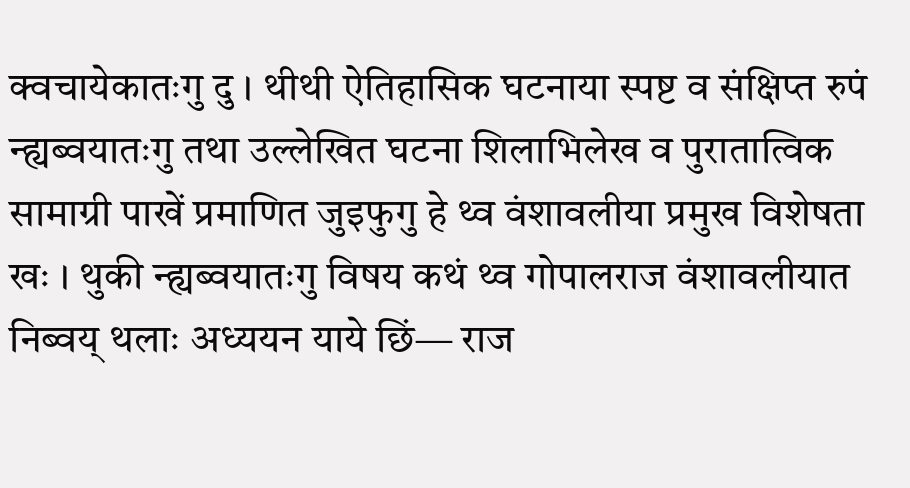क्वचायेकातःगु दु । थीथी ऐतिहासिक घटनाया स्पष्ट व संक्षिप्त रुपं न्ह्यब्वयातःगु तथा उल्लेखित घटना शिलाभिलेख व पुरातात्विक सामाग्री पाखें प्रमाणित जुइफुगु हे थ्व वंशावलीया प्रमुख विशेषता खः । थुकी न्ह्यब्वयातःगु विषय कथं थ्व गोपालराज वंशावलीयात निब्वय् थलाः अध्ययन याये छिं— राज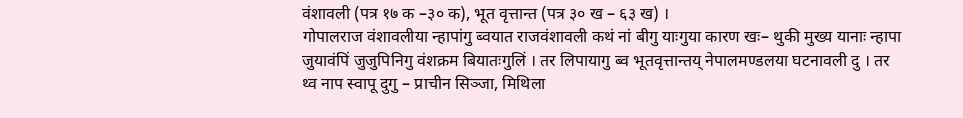वंशावली (पत्र १७ क –३० क), भूत वृत्तान्त (पत्र ३० ख – ६३ ख) ।
गोपालराज वंशावलीया न्हापांगु ब्वयात राजवंशावली कथं नां बीगु याःगुया कारण खः– थुकी मुख्य यानाः न्हापा जुयावंपिं जुजुपिनिगु वंशक्रम बियातःगुलिं । तर लिपायागु ब्व भूतवृत्तान्तय् नेपालमण्डलया घटनावली दु । तर थ्व नाप स्वापू दुगु – प्राचीन सिञ्जा, मिथिला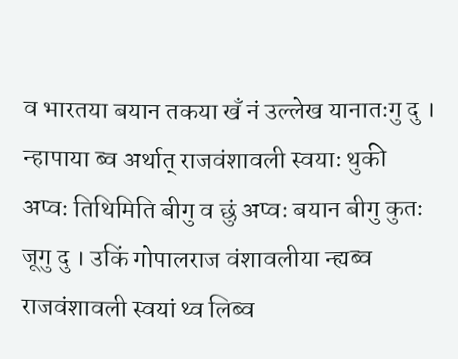व भारतया बयान तकया खँ नं उल्लेख यानातःगु दु । न्हापाया ब्व अर्थात् राजवंशावली स्वयाः थुकी अप्वः तिथिमिति बीगु व छुं अप्वः बयान बीगु कुतः जूगु दु । उकिं गोपालराज वंशावलीया न्ह्यब्व राजवंशावली स्वयां थ्व लिब्व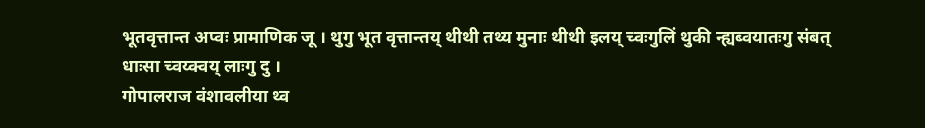भूतवृत्तान्त अप्वः प्रामाणिक जू । थुगु भूत वृत्तान्तय् थीथी तथ्य मुनाः थीथी इलय् च्वःगुलिं थुकी न्ह्यब्वयातःगु संबत् धाःसा च्वय्क्वय् लाःगु दु ।
गोपालराज वंशावलीया थ्व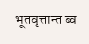भूतवृत्तान्त ब्व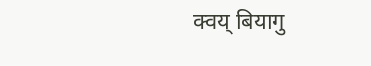क्वय् बियागु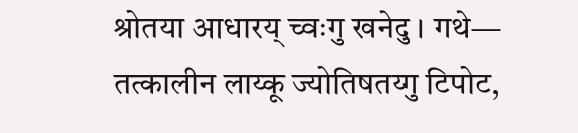श्रोतया आधारय् च्वःगु खनेदु । गथे— तत्कालीन लाय्कू ज्योतिषतय्गु टिपोट,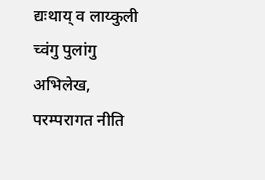द्यःथाय् व लाय्कुली च्वंगु पुलांगु अभिलेख, परम्परागत नीति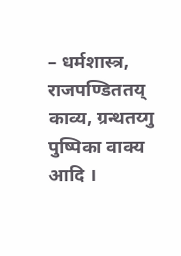– धर्मशास्त्र, राजपण्डिततय् काव्य, ग्रन्थतय्गु पुष्पिका वाक्य आदि ।